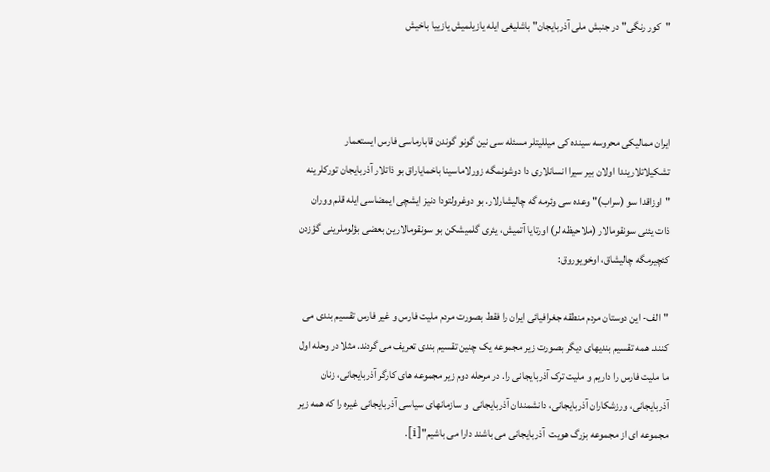"کور رنگی" در جنبش ملی آذربایجان" باشلیغی ایله یازیلمیش یازییا باخیش



ایران ممالیکی محروسه سینده کی میللیتلر مسئله سی نین گونو گوندن قابارماسی فارس ایستعمار تشکیلاتلاریندا اولان بیر سیرا انسانلاری دا دوشونمگه زورلاماسینا باخمایاراق بو ذاتلار آذربایجان تورکلرینه "اوزاقدا سو (سراب)" وعده سی وئرمه گه چالیشارلار. بو دوغرولتودا دنیز ایشچی ایمضاسی ایله قلم ووران ذات یئنی سونقومالار (ملاحیظه لر) اورتایا آتمیش، یئری گلمیشکن بو سونقومالارین بعضی بؤلوملرینی گؤزدن کئچیرمگه چالیشاق، اوخویوروق:

"الف- این دوستان مردم منطقه جغرافیائی ایران را فقط بصورت مردم ملیت فارس و غیر فارس تقسیم بندی می کنند. همه تقسیم بندیهای دیگر بصورت زیر مجموعه یک چنین تقسیم بندی تعریف می گردند. مثلا در وحله اول ما ملیت فارس را داریم و ملیت ترک آذربایجانی را. در مرحله دوم زیر مجموعه های کارگر آذربایجانی، زنان آذربایجانی، ورزشکاران آذربایجانی، دانشمندان آذربایجانی  و سازمانهای سیاسی آذربایجانی غیره را که همه زیر مجموعه ای از مجموعه بزرگ هویت  آذربایجانی می باشند دارا می باشیم"[i].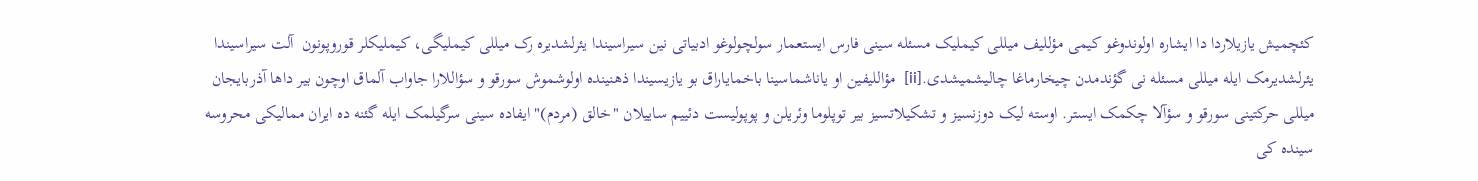کئچمیش یازیلاردا دا ایشاره اولوندوغو کیمی مؤللیف میللی کیملیک مسئله سینی فارس ایستعمار سولچولوغو ادبیاتی نین سیراسیندا یئرلشدیره رک میللی کیملیگی، کیملیکلر قوروپونون  آلت سیراسیندا یئرلشدیرمک ایله میللی مسئله نی گؤندمدن چیخارماغا چالیشمیشدی.[ii]  مؤاللیفین او یاناشماسینا باخمایاراق بو یازیسیندا ذهنینده اولوشموش سورقو و سؤاللارا جاواب آلماق اوچون بیر داها آذربایجان میللی حرکتینی سورقو و سؤآلا چکمک ایستر. اوسته لیک دوزنسیز و تشکیلاتسیز بیر توپلوما وئریلن و پوپولیست دئییم ساییلان "خالق (مردم)" ایفاده سینی سرگیلمک ایله گئنه ده ایران ممالیکی محروسه سینده کی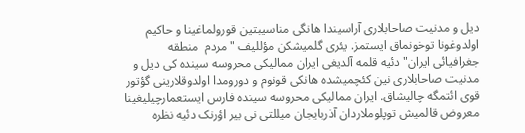دیل و مدنیت صاحابلاری آراسیندا هانگی مناسیبتین قورولماغینا و حاکیم اولدوغونا توخونماق ایستمز. یئری گلمیشکن مؤللیف "مردم  منطقه جغرافیائی ایران" دئیه قلمه آلدیغی ایران ممالیکی محروسه سینده کی دیل و مدنیت صاحابلاری نین کئچمیشده هانکی قونوم و دورومدا اولدوقلارینی گؤتور قوی ائتمگه چالیشاق. ایران ممالیکی محروسه سینده فارس ایستعمارچیلیغینا معروض قالمیش توپلوملاردان آذربایجان میللتی نی بیر اؤرنک دئیه نظره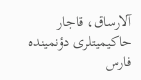آلارساق، قاجار حاکیمیتلری دؤنمینده فارس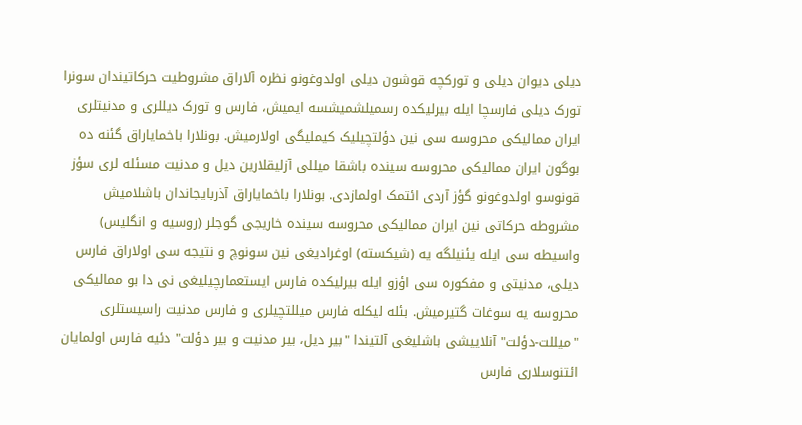دیلی دیوان دیلی و تورکچه قوشون دیلی اولدوغونو نظره آلاراق مشروطیت حرکاتیندان سونرا تورک دیلی فارسچا ایله بیرلیکده رسمیلشمیشسه ایمیش، فارس و تورک دیللری و مدنیتلری ایران ممالیکی محروسه سی نین دؤلتچیلیک کیملیگی اولارمیش. بونلارا باخمایاراق گئنه ده بوگون ایران ممالیکی محروسه سینده باشقا میللی آزلیقلارین دیل و مدنیت مسئله لری سؤز قونوسو اولدوغونو گؤز آردی ائتمک اولمازدی. بونلارا باخمایاراق آذربایجاندان باشلامیش مشروطه حرکاتی نین ایران ممالیکی محروسه سینده خاریجی گوجلر (روسیه و انگلیس) واسیطه سی ایله یئنیلگه یه (شیکسته) اوغرادیغی نین سونوچ و نتیجه سی اولاراق فارس دیلی، مدنیتی و مفکوره سی اؤزو ایله بیرلیکده فارس ایستعمارچیلیغی نی دا بو ممالیکی محروسه یه سوغات گتیرمیش. بئله لیکله فارس میللتچیلری و فارس مدنیت راسیستلری "میللت-دؤلت" آنلاییشی باشلیغی آلتیندا "بیر دیل، بیر مدنیت و بیر دؤلت" دئیه فارس اولمایان ائتنوسلاری فارس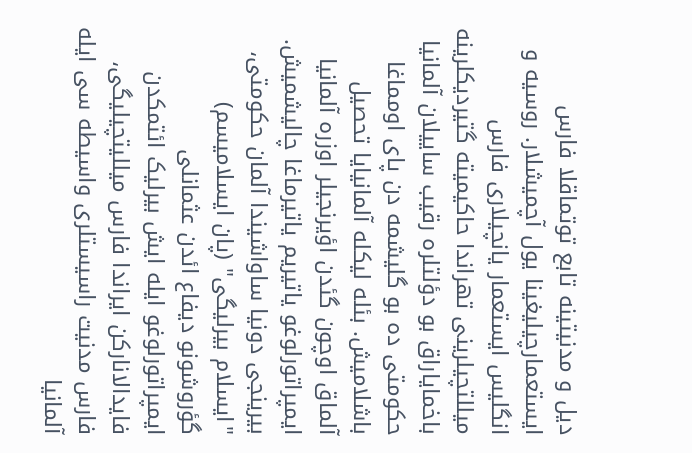دیل و مدنیتینه تابع توتماقلا فارس ایستعمارچیلیغینا یول آچمیشلار. روسیه و انگلیس ایستعمار یانچیلاری فارس میللتچیلرینی تهراندا حاکیمیته گتیردیکلرینه باخمایاراق بو دؤلتلره رقیب ساییلان آلمانیا حکومتی ده بو گلیشمه دن پای اومماغا باشلامیش. بئله لیکله آلمانیایا تحصیل آلماق اوچون گئدن اؤیرنجیلر اوزره آلمانیا ایمپراتورلوغو یاتیریم یاتیرماغا چالیشمیش. بیرینجی دونیا ساواشیندا آلمان حکومتی، "ایسلام بیرلیگی" (پان ایسلامیسم) گؤروشونو دیفاع ائدن عثمانلی ایمپراتورلوغو ایله ایش بیرلیک ائتمکدن فایدالانارکن ایراندا فارس میللیتچیلیگی، فارس مدنیت راسیستلری واسیطه سی ایله آلمانیا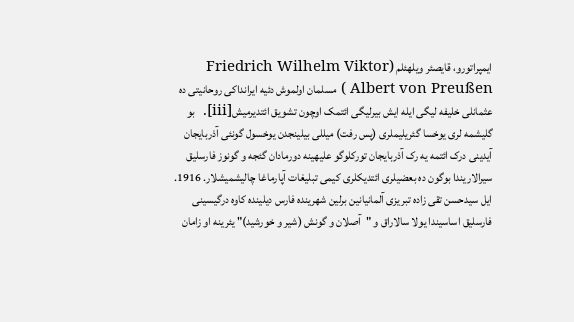ایمپراتورو، قایصئر ویلهئلم (Friedrich Wilhelm Viktor Albert von Preußen ) مسلمان اولموش دئیه ایرانداکی روحانیتی ده عثمانلی خلیفه لیگی ایله ایش بیرلیگی ائتمک اوچون تشویق ائتدیرمیش[iii].  بو گلیشمه لری یوخسا گئریلیملری (پس رفت) میللی بیلینجدن یوخسول گونئی آذربایجان آیدینی درک ائتمه یه رک آذربایجان تورکلوگو علیهینه دورمادان گئجه و گونوز فارسلیق سیرالاریندا بوگون ده بعضیلری ائتدیکلری کیمی تبلیغات آپارماغا چالیشمیشلار. 1916. ایل سیدحسن تقی زاده تبریزی آلمانیانین برلین شهرینده فارس دیلینده کاوه درگیسینی فارسلیق اساسیندا یولا سالاراق و "آصلان و گونش (شیر و خورشید)" یئرینه او زامان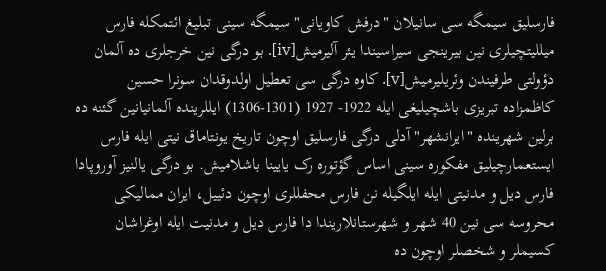فارسلیق سیمگه سی سانیلان "درفش کاویانی" سیمگه سینی تبلیغ ائتمکله فارس میللیتچیلری نین بیرینجی سیراسیندا یئر آلیرمیش[iv]. بو درگی نین خرجلری ده آلمان دؤولتی طرفیندن وئریلیرمیش[v]. کاوه درگی سی تعطیل اولدوقدان سونرا حسین کاظمزاده تبریزی باشچیلیغی ایله 1922- 1927 (1301-1306) ایللرینده آلمانیانین گئنه ده برلین شهرینده "ایرانشهر" آدلی درگی فارسلیق اوچون تاریخ یونتاماق نیتی ایله فارس ایستعمارچیلیق مفکوره سینی اساس گؤتوره رک یایینا باشلامیش. بو درگی یالنیز آوروپادا فارس دیل و مدنیتی ایله ایلگیله نن فارس محفللری اوچون دئییل، ایران ممالیکی محروسه سی نین 40 شهر و شهرستانلاریندا دا فارس دیل و مدنیت ایله اوغراشان کسیملر و شخصلر اوچون ده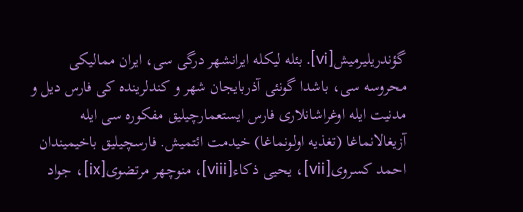گؤندریلیرمیش[vi]. بئله لیکله ایرانشهر درگی سی، ایران ممالیکی محروسه سی، باشدا گونئی آذربایجان شهر و کندلرینده کی فارس دیل و مدنیت ایله اوغراشانلاری فارس ایستعمارچیلیق مفکوره سی ایله آزیغالانماغا (تغذیه اولونماغا) خیدمت ائتمیش. فارسچیلیق باخیمیندان احمد کسروی[vii]، یحیی ذکاء[viii]، منوچهر مرتضوی[ix]، جواد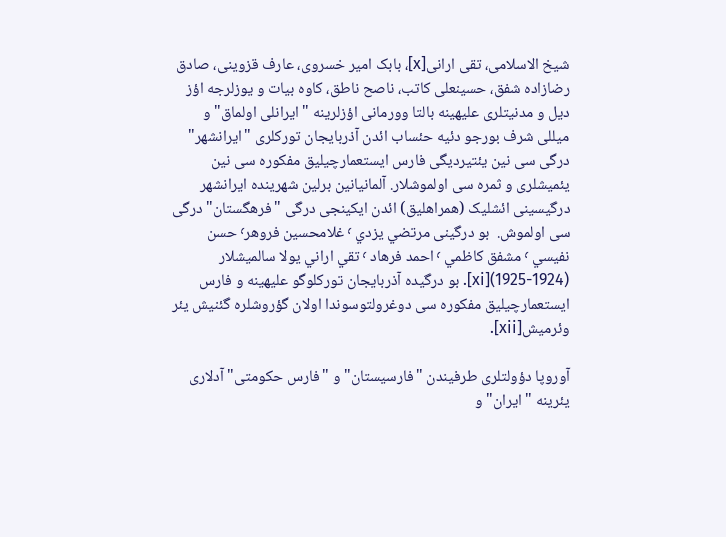شیخ الاسلامی، تقی ارانی[x]، بابک امیر خسروی، عارف قزوینی، صادق رضازاده شفق، حسینعلی کاتب، ناصح ناطق، کاوه بیات و یوزلرجه اؤز دیل و مدنیتلری علیهینه بالتا وورمانی اؤزلرینه "ایرانلی اولماق" و میللی شرف بورجو دئیه حئساب ائدن آذربایجان تورکلری "ایرانشهر" درگی سی نین یئتیردیگی فارس ایستعمارچیلیق مفکوره سی نین یئمیشلری و ثمره سی اولموشلار. آلمانیانین برلین شهرینده ایرانشهر درگیسینی ائشلیک (همراهلیق) ائدن ایکینجی درگی "فرهگستان" درگی سی اولموش.  بو درگینی مرتضي يزدي ٬ غلامحسين فروهر٬ حسن نفيسي ٬ مشفق کاظمي ٬ احمد فرهاد ٬ تقي اراني یولا سالمیشلار (1924-1925)[xi]. بو درگیده آذربایجان تورکلوگو علیهینه و فارس ایستعمارچیلیق مفکوره سی دوغرولتوسوندا اولان گؤروشلره گئنیش یئر وئرمیش[xii].

آوروپا دؤولتلری طرفیندن "فارسیستان" و "فارس حکومتی" آدلاری یئرینه "ایران" و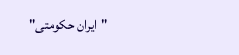"ایران حکومتی"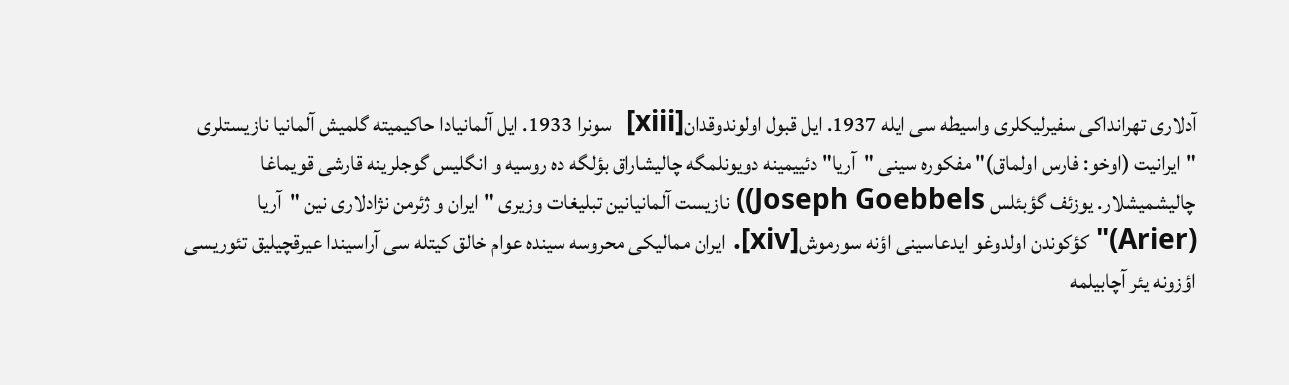آدلاری تهرانداکی سفیرلیکلری واسیطه سی ایله 1937. ایل قبول اولوندوقدان[xiii]  سونرا 1933. ایل آلمانیادا حاکیمیته گلمیش آلمانیا نازیستلری "ایرانیت (اوخو: فارس اولماق)" مفکوره سینی "آریا" دئییمینه دویونلمگه چالیشاراق بؤلگه ده روسیه و انگلیس گوجلرینه قارشی قویماغا چالیشمیشلار. یوزئف گؤبئلس Joseph Goebbels)) نازیست آلمانیانین تبلیغات وزیری "ایران و ژئرمن نژادلاری نین "آریا (Arier)" کؤکوندن اولدوغو ایدعاسینی اؤنه سورموش[xiv]. ایران ممالیکی محروسه سینده عوام خالق کیتله سی آراسیندا عیرقچیلیق تئوریسی اؤزونه یئر آچابیلمه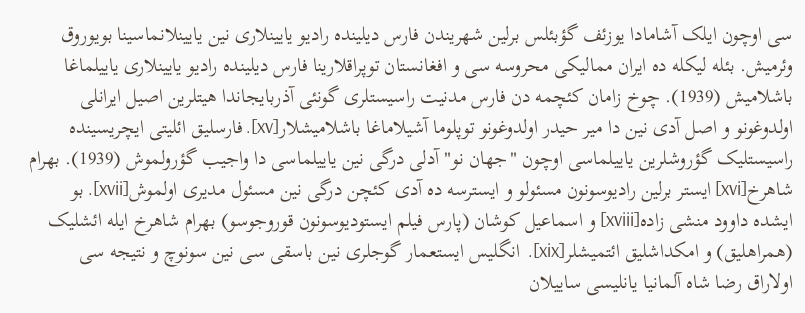سی اوچون ایلک آشامادا یوزئف گؤبئلس برلین شهریندن فارس دیلینده رادیو یایینلاری نین یایینلانماسینا بویوروق وئرمیش. بئله لیکله ده ایران ممالیکی محروسه سی و افغانستان توپراقلارینا فارس دیلینده رادیو یایینلاری یاییلماغا باشلامیش (1939). چوخ زامان کئچمه دن فارس مدنیت راسیستلری گونئی آذربایجاندا هیتلرین اصیل ایرانلی اولدوغونو و اصل آدی نین دا میر حیدر اولدوغونو توپلوما آشیلاماغا باشلامیشلار[xv]. فارسلیق ائلیتی ایچریسینده راسیستلیک گؤروشلرین یاییلماسی اوچون "جهان نو" آدلی درگی نین یاییلماسی دا واجیب گؤرولموش (1939). بهرام شاهرخ[xvi] ایستر برلین رادیوسونون مسئولو و ایسترسه ده آدی کئچن درگی نین مسئول مدیری اولموش[xvii]. بو ایشده داوود منشی زاده[xviii] و اسماعیل کوشان (پارس فیلم ایستودیوسونون قوروجوسو) بهرام شاهرخ ایله ائشلیک (همراهلیق) و امکداشلیق ائتمیشلر[xix].  انگلیس ایستعمار گوجلری نین باسقی سی نین سونوچ و نتیجه سی اولاراق رضا شاه آلمانیا یانلیسی ساییلان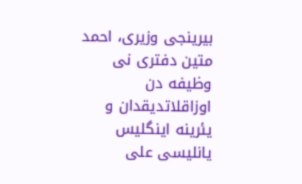بیرینجی وزیری، احمد متین دفتری نی وظیفه دن اوزاقلاتدیقدان و یئرینه اینگلیس یانلیسی علی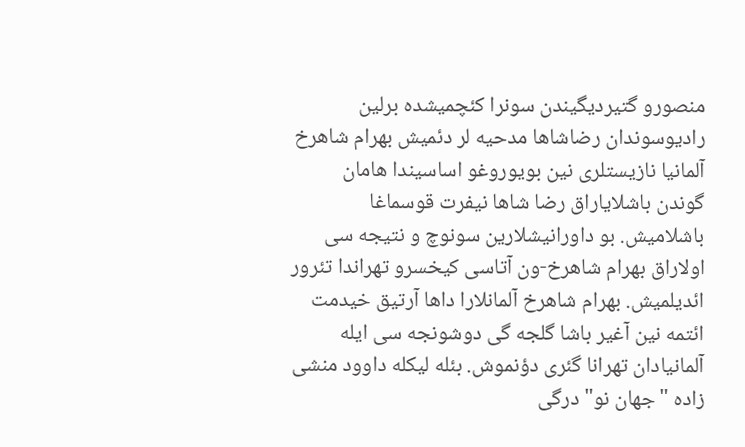منصورو گتیردیگیندن سونرا کئچمیشده برلین رادیوسوندان رضاشاها مدحیه لر دئمیش بهرام شاهرخ آلمانیا نازیستلری نین بویوروغو اساسیندا هامان گوندن باشلایاراق رضا شاها نیفرت قوسماغا باشلامیش. بو داورانیشلارین سونوچ و نتیجه سی اولاراق بهرام شاهرخ-ون آتاسی کیخسرو تهراندا تئرور ائدیلمیش. بهرام شاهرخ آلمانلارا داها آرتیق خیدمت ائتمه نین آغیر باشا گلجه گی دوشونجه سی ایله آلمانیادان تهرانا گئری دؤنموش. بئله لیکله داوود منشی زاده "جهان نو" درگی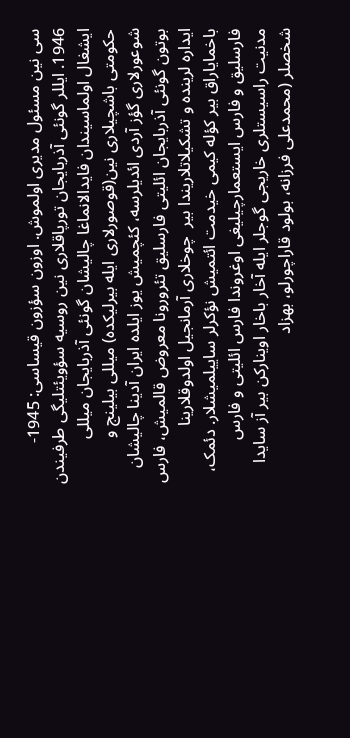سی نین مسئول مدیری اولموش. اوزون سؤزون قیساسی: 1945- 1946. ایللر گونئی آذربایجان تورپاقلاری نین روسیه سؤویئتلیگی طرفیندن ایشغال اولماسیندان فایدالانماغا چالیشان گونئی آذربایجان میللی حکومتی باشچیلاری نین(قوصورلاری ایله بیرلیکده) میللی بیلینج و شوعورلاری گؤز آردی ائدیلرسه، کئچمیش یوز ایلده ایران آدینا چالیشان بوتون گونئی آذربایجان ائلیتی فارسلیق تئرورونا معروض قالمیش، فارس ایداره لرینده و تشکیلاتلاریندا بیر  چوخلاری آرمانجیل اولدوقلارینا باخمایاراق بیر کؤله کیمی خیدمت ائتمیش نؤکرلر ساییلمیشلار. دئمک، فارسلیق و فارس ایستعمارچیلیغی اوغروندا فارس ائلیتی و فارس مدنیت راسیستلری خاریجی گوجلر ایله آخار باخار اوینارکن بیر آز سایدا شخصلر (محمدعلی فرزانه، بولود قاراچورلو، بهزاد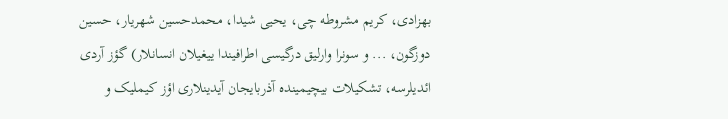بهزادی، کریم مشروطه چی، یحیی شیدا، محمدحسین شهریار، حسین دوزگون، ... و سونرا وارلیق درگیسی اطرافیندا ییغیلان انسانلار) گؤز آردی ائدیلرسه، تشکیلات بیچیمینده آذربایجان آیدینلاری اؤز کیملیک و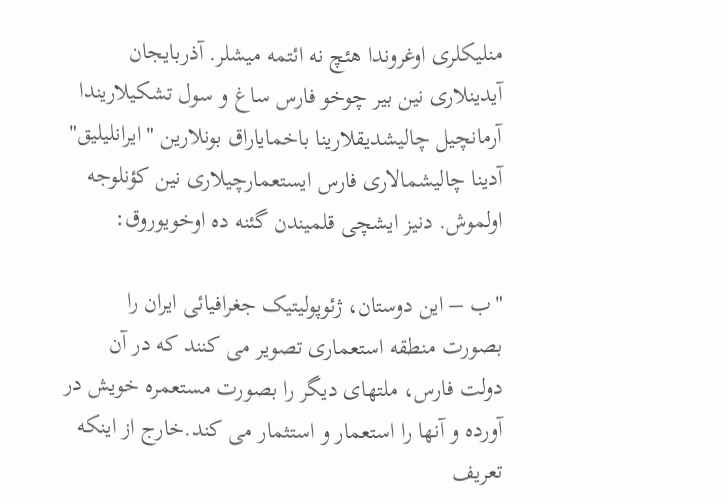منلیکلری اوغروندا هئچ نه ائتمه میشلر. آذربایجان آیدینلاری نین بیر چوخو فارس ساغ و سول تشکیلاریندا آرمانچیل چالیشدیقلارینا باخمایاراق بونلارین "ایرانلیلیق" آدینا چالیشمالاری فارس ایستعمارچیلاری نین کؤنلوجه اولموش. دنیز ایشچی قلمیندن گئنه ده اوخویوروق:

"ب – این دوستان، ژئوپولیتیک جغرافیائی ایران را بصورت منطقه استعماری تصویر می کنند که در آن دولت فارس، ملتهای دیگر را بصورت مستعمره خویش در آورده و آنها را استعمار و استثمار می کند.خارج از اینکه تعریف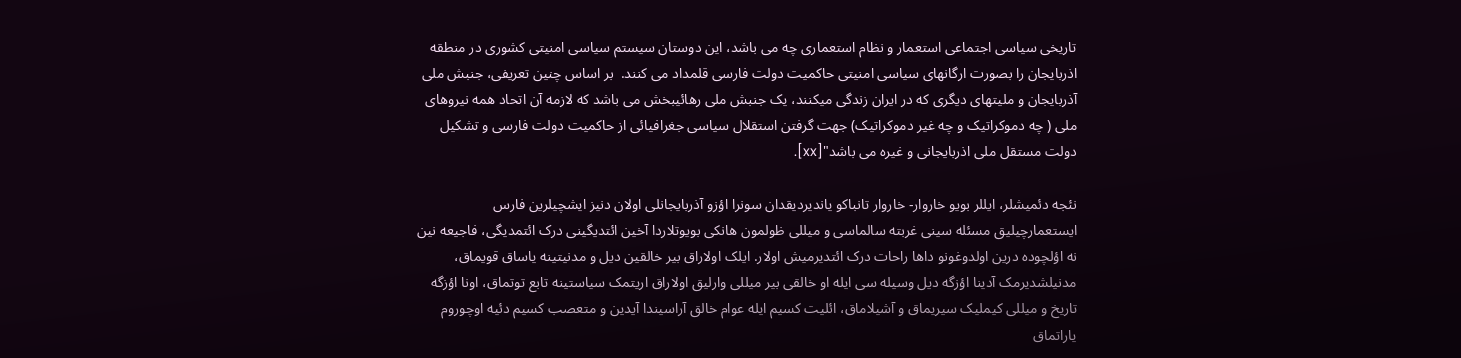تاریخی سیاسی اجتماعی استعمار و نظام استعماری چه می باشد، این دوستان سیستم سیاسی امنیتی کشوری در منطقه اذربایجان را بصورت ارگانهای سیاسی امنیتی حاکمیت دولت فارسی قلمداد می کنند.  بر اساس چنین تعریفی، جنبش ملی آذربایجان و ملیتهای دیگری که در ایران زندگی میکنند، یک جنبش ملی رهائیبخش می باشد که لازمه آن اتحاد همه نیروهای ملی ( چه دموکراتیک و چه غیر دموکراتیک) جهت گرفتن استقلال سیاسی جغرافیائی از حاکمیت دولت فارسی و تشکیل دولت مستقل ملی اذربایجانی و غیره می باشد"[xx].

نئجه دئمیشلر، ایللر بویو خاروار- خاروار تانباکو یاندیردیقدان سونرا اؤزو آذربایجانلی اولان دنیز ایشچیلرین فارس ایستعمارچیلیق مسئله سینی غربته سالماسی و میللی ظولمون هانکی بویوتلاردا آخین ائتدیگینی درک ائتمدیگی، فاجیعه نین نه اؤلچوده درین اولدوغونو داها راحات درک ائتدیرمیش اولار. ایلک اولاراق بیر خالقین دیل و مدنیتینه یاساق قویماق، مدنیلشدیرمک آدینا اؤزگه دیل وسیله سی ایله او خالقی بیر میللی وارلیق اولاراق اریتمک سیاستینه تابع توتماق، اونا اؤزگه تاریخ و میللی کیملیک سیریماق و آشیلاماق، ائلیت کسیم ایله عوام خالق آراسیندا آیدین و متعصب کسیم دئیه اوچوروم یاراتماق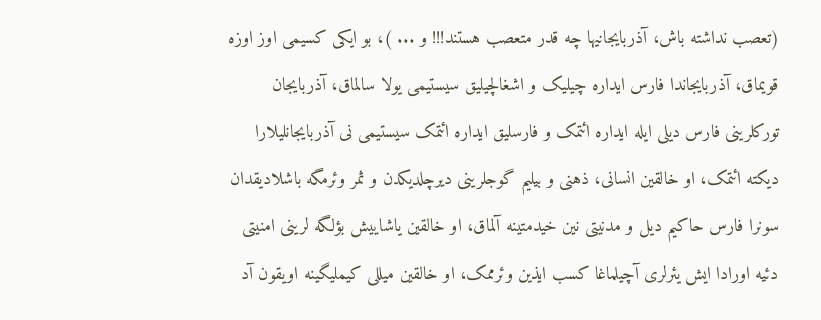(تعصب نداشته باش، آذربایجانیها چه قدر متعصب هستند!!! و ... )، بو ایکی کسیمی اوز اوزه قویماق، آذربایجاندا فارس ایداره چیلیک و اشغالچیلیق سیستیمی یولا سالماق، آذربایجان تورکلرینی فارس دیلی ایله ایداره ائتمک و فارسلیق ایداره ائتمک سیستیمی نی آذربایجانلیلارا دیکته ائتمک، او خالقین انسانی، ذهنی و بیلیم گوجلرینی دیرچلدیکدن و ثمر وئرمگه باشلادیقدان سونرا فارس حاکیم دیل و مدنیتی نین خیدمتینه آلماق، او خالقین یاشاییش بؤلگه لرینی امنیتی دئیه اورادا ایش یئرلری آچیلماغا کسب ایذین وئرممک، او خالقین میللی کیملیگینه اویقون آد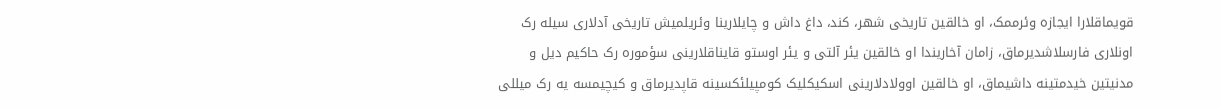قویماقلارا ایجازه وئرممک، او خالقین تاریخی شهر، کند، داغ داش و چایلارینا وئریلمیش تاریخی آدلاری سیله رک اونلاری فارسلاشدیرماق، زامان آخاریندا او خالقین یئر آلتی و یئر اوستو قایناقلارینی سؤموره رک حاکیم دیل و مدنیتین خیدمتینه داشیماق، او خالقین اوولادلارینی اسکیکلیک کومپیلئکسینه قاپدیرماق و کیچیمسه یه رک میللی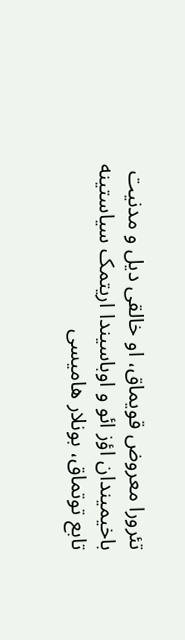تئرورا معروض قویماق، او خالقی دیل و مدنیت باخیمیندان اؤز ائو و اوباسیندا اریتمک سیاستینه تابع توتماق، بونلار هامیسی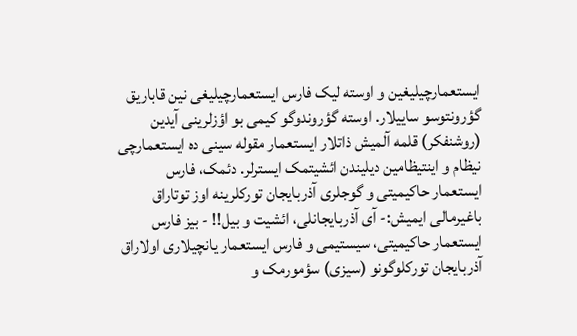ایستعمارچیلیغین و اوسته لیک فارس ایستعمارچیلیغی نین قاباریق گؤرونتوسو ساییلار. اوسته گؤروندوگو کیمی بو اؤزلرینی آیدین (روشنفکر) قلمه آلمیش ذاتلار ایستعمار مقوله سینی ده ایستعمارچی نیظام و اینتیظامین دیلیندن ائشیتمک ایسترلر. دئمک، فارس ایستعمار حاکیمیتی و گوجلری آذربایجان تورکلرینه اوز توتاراق باغیرمالی ایمیش:- آی آذربایجانلی، ائشیت و بیل!! - بیز فارس ایستعمار حاکیمیتی، سیستیمی و فارس ایستعمار یانچیلاری اولاراق آذربایجان تورکلوگونو (سیزی) سؤمورمک و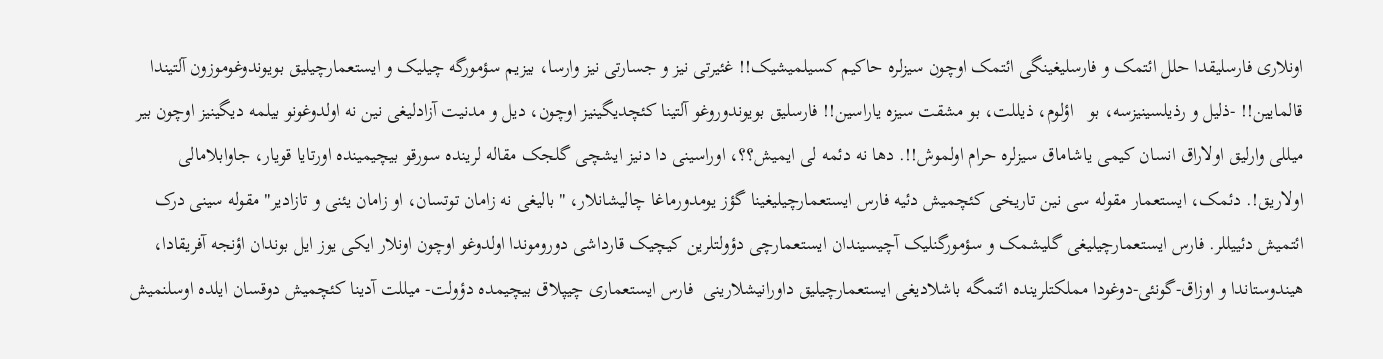اونلاری فارسلیقدا حلل ائتمک و فارسلیغینگی ائتمک اوچون سیزلره حاکیم کسیلمیشیک!! غئیرتی نیز و جسارتی نیز وارسا، بیزیم سؤمورگه چیلیک و ایستعمارچیلیق بویوندوغوموزون آلتیندا قالمایین!! -ذلیل و رذیلسینیزسه، بو   اؤلوم، ذیللت، بو مشقت سیزه یاراسین!! فارسلیق بویوندوروغو آلتینا کئچدیگینیز اوچون، دیل و مدنیت آزادلیغی نین نه اولدوغونو بیلمه دیگینیز اوچون بیر میللی وارلیق اولاراق انسان کیمی یاشاماق سیزلره حرام اولموش!!. دها نه دئمه لی ایمیش؟؟، اوراسینی دا دنیز ایشچی گلجک مقاله لرینده سورقو بیچیمینده اورتایا قویار، جاوابلامالی اولاریق!. دئمک، ایستعمار مقوله سی نین تاریخی کئچمیش دئیه فارس ایستعمارچیلیغینا گؤز یومدورماغا چالیشانلار، "بالیغی نه زامان توتسان، او زامان یئنی و تازادیر" مقوله سینی درک ائتمیش دئییللر. فارس ایستعمارچیلیغی گلیشمک و سؤمورگنلیک آچیسیندان ایستعمارچی دؤولتلرین کیچیک قارداشی دوروموندا اولدوغو اوچون اونلار ایکی یوز ایل بوندان اؤنجه آفریقادا، هیندوستاندا و اوزاق-گونئی-دوغودا مملکتلرینده ائتمگه باشلادیغی ایستعمارچیلیق داورانیشلارینی  فارس ایستعماری چیپلاق بیچیمده دؤولت- میللت آدینا کئچمیش دوقسان ایلده اوسلنمیش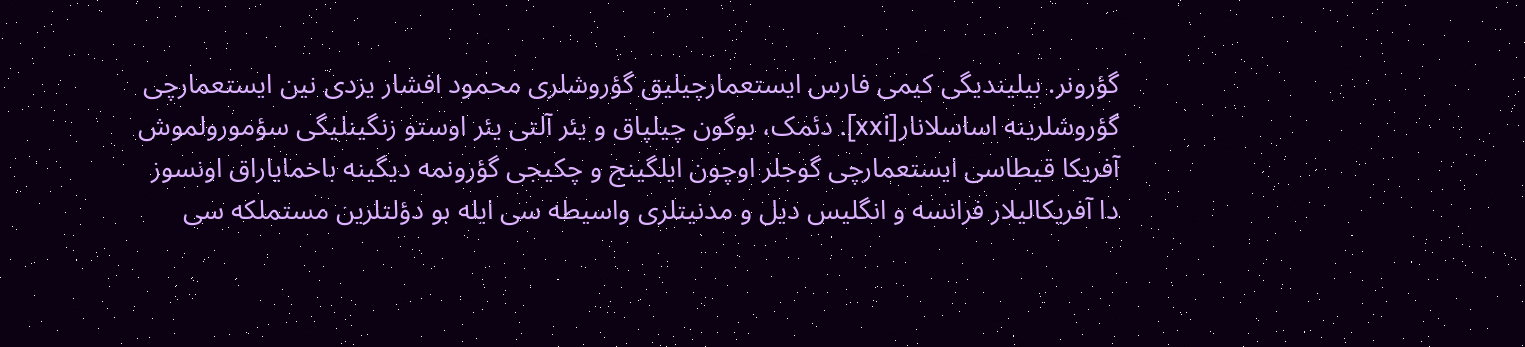گؤرونر. بیلیندیگی کیمی فارس ایستعمارچیلیق گؤروشلری محمود افشار یزدی نین ایستعمارچی گؤروشلرینه اساسلانار[xxi]. دئمک، بوگون چیلپاق و یئر آلتی یئر اوستو زنگینلیگی سؤمورولموش آفریکا قیطاسی ایستعمارچی گوجلر اوچون ایلگینج و چکیجی گؤرونمه دیگینه باخمایاراق اونسوز دا آفریکالیلار فرانسه و انگلیس دیل و مدنیتلری واسیطه سی ایله بو دؤلتلرین مستملکه سی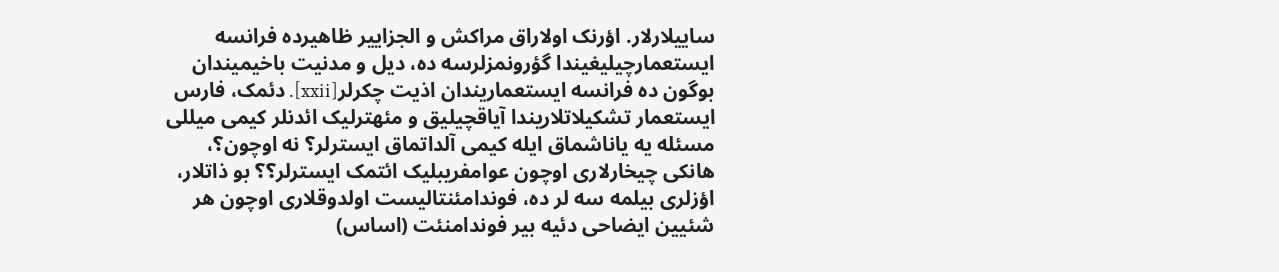ساییلارلار. اؤرنک اولاراق مراکش و الجزاییر ظاهیرده فرانسه ایستعمارچیلیغیندا گؤرونمزلرسه ده، دیل و مدنیت باخیمیندان بوگون ده فرانسه ایستعماریندان اذیت چکرلر[xxii]. دئمک، فارس ایستعمار تشکیلاتلاریندا آیاقچیلیق و مئهترلیک ائدنلر کیمی میللی مسئله یه یاناشماق ایله کیمی آلداتماق ایسترلر؟ نه اوچون؟، هانکی چیخارلاری اوچون عوامفریبلیک ائتمک ایسترلر؟؟ بو ذاتلار، اؤزلری بیلمه سه لر ده، فوندامئنتالیست اولدوقلاری اوچون هر شئیین ایضاحی دئیه بیر فوندامنئت (اساس)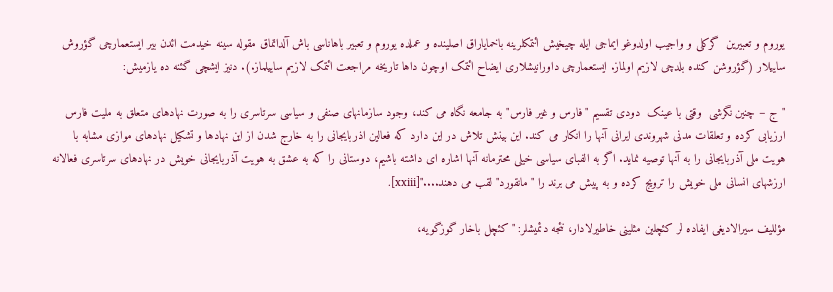یوروم و تعبیرین  گرکلی و واجیب اولدوغو ایماجی ایله چیخیش ائتمکلرینه باخمایاراق اصلینده و عملده یوروم و تعبیر باهاناسی باش آلداتماق مقوله سینه خیدمت ائدن بیر ایستعمارچی گؤروش ساییلار (گؤروشن کنده بلدچی لازیم اولماز. ایستعمارچی داورانیشلاری ایضاح ائتمک اوچون داها تاریخه مراجعت ائتمک لازیم ساییلماز.). دنیز ایشچی گئنه ده یازمیش:

"ج – چنین نگرشی  وقتی با عینک  دودی تقسیم "فارس و غیر فارس" به جامعه نگاه می کند، وجود سازمانهای صنفی و سیاسی سرتاسری را به صورت نهادهای متعلق به ملیت فارس ارزیابی کرده و تعلقات مدنی شهروندی ایرانی آنها را انکار می کند. این بینش تلاش در این دارد که فعالین اذربایجانی را به خارج شدن از این نهادها و تشکیل نهادهای موازی مشابه با هویت ملی آذربایجانی را به آنها توصیه نماید. اگر به الفبای سیاسی خیلی محترمانه آنها اشاره ای داشته باشیم، دوستانی را که به عشق به هویت آذربایجانی خویش در نهادهای سرتاسری فعالانه ارزشهای انسانی ملی خویش را ترویج کرده و به پیش می برند را "مانقورد" لقب می دهند...."[xxiii].

مؤللیف سیرالادیغی ایفاده لر کئچلین مثلینی خاطیرلادار، نئجه دئمیشلر: "کئچل باخار گوزگویه،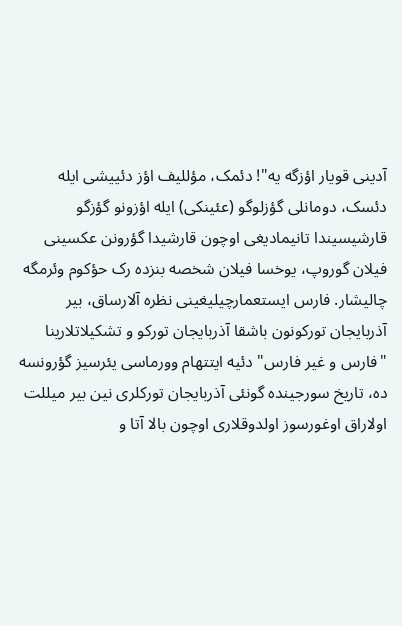آدینی قویار اؤزگه یه"! دئمک، مؤللیف اؤز دئییشی ایله دئسک، دومانلی گؤزلوگو (عئینکی) ایله اؤزونو گؤزگو قارشیسیندا تانیمادیغی اوچون قارشیدا گؤرونن عکسینی فیلان گوروپ، یوخسا فیلان شخصه بنزده رک حؤکوم وئرمگه چالیشار. فارس ایستعمارچیلیغینی نظره آلارساق، بیر آذربایجان تورکونون باشقا آذربایجان تورکو و تشکیلاتلارینا "فارس و غیر فارس" دئیه ایتتهام وورماسی یئرسیز گؤرونسه ده، تاریخ سورجینده گونئی آذربایجان تورکلری نین بیر میللت اولاراق اوغورسوز اولدوقلاری اوچون بالا آتا و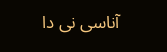آناسی نی دا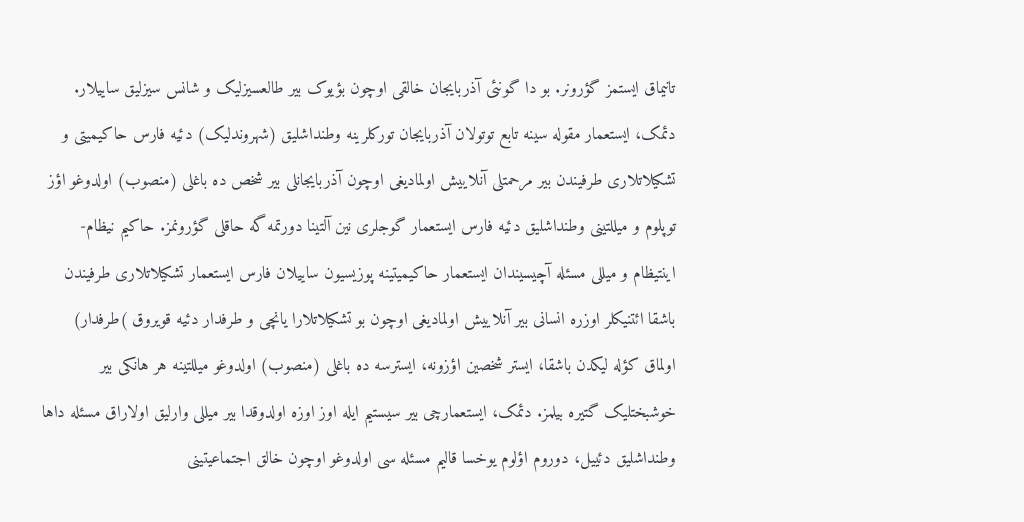تانیماق ایستمز گؤرونر. بو دا گونئی آذربایجان خالقی اوچون بؤیوک بیر طالعسیزلیک و شانس سیزلیق ساییلار. دئمک، ایستعمار مقوله سینه تابع توتولان آذربایجان تورکلرینه وطنداشلیق (شهروندلیک) دئیه فارس حاکیمیتی و تشکیلاتلاری طرفیندن بیر مرحمتلی آنلاییش اولمادیغی اوچون آذربایجانلی بیر شخص ده باغلی (منصوب) اولدوغو اؤز توپلوم و میللتینی وطنداشلیق دئیه فارس ایستعمار گوجلری نین آلتینا دورتمه گه حاقلی گؤرونمز. حاکیم نیظام- اینتیظام و میللی مسئله آچیسیندان ایستعمار حاکیمیتینه پوزیسیون ساییلان فارس ایستعمار تشکیلاتلاری طرفیندن باشقا ائتنیکلر اوزره انسانی بیر آنلاییش اولمادیغی اوچون بو تشکیلاتلارا یانچی و طرفدار دئیه قویروق )طرفدار) اولماق کؤله لیکدن باشقا، ایستر شخصین اؤزونه، ایسترسه ده باغلی (منصوب) اولدوغو میللتینه هر هانکی بیر خوشبختلیک گتیره بیلمز. دئمک، ایستعمارچی بیر سیستیم ایله اوز اوزه اولدوقدا بیر میللی وارلیق اولاراق مسئله داها وطنداشلیق دئییل، دوروم اؤلوم یوخسا قالیم مسئله سی اولدوغو اوچون خالق اجتماعیتینی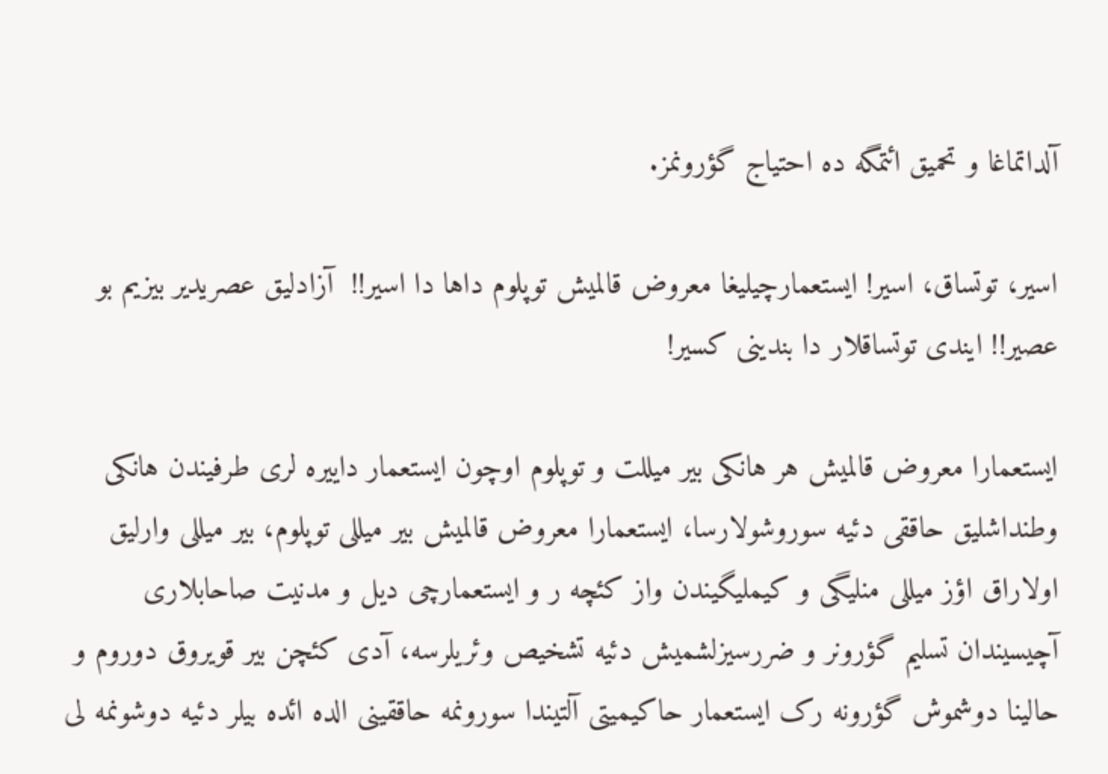آلداتماغا و تحمیق ائتمگه ده احتیاج گؤرونمز.

اسیر، توتساق، اسیر! ایستعمارچیلیغا معروض قالمیش توپلوم داها دا اسیر!!  آزادلیق عصریدیر بیزیم بو عصیر!! ایندی توتساقلار دا بندینی کسیر!

ایستعمارا معروض قالمیش هر هانکی بیر میللت و توپلوم اوچون ایستعمار داییره لری طرفیندن هانکی وطنداشلیق حاققی دئیه سوروشولارسا، ایستعمارا معروض قالمیش بیر میللی توپلوم، بیر میللی وارلیق اولاراق اؤز میللی منلیگی و کیملیگیندن واز کئچه ر و ایستعمارچی دیل و مدنیت صاحابلاری آچیسیندان تسلیم گؤرونر و ضررسیزلشمیش دئیه تشخیص وئریلرسه، آدی کئچن بیر قویروق دوروم و حالینا دوشموش گؤرونه رک ایستعمار حاکیمیتی آلتیندا سورونمه حاققینی الده ائده بیلر دئیه دوشونمه لی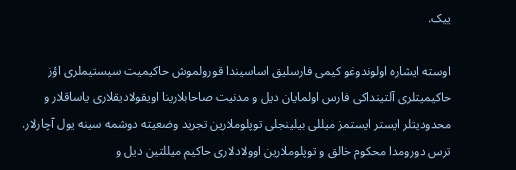ییک.

اوسته ایشاره اولوندوغو کیمی فارسلیق اساسیندا قورولموش حاکیمیت سیستیملری اؤز حاکیمیتلری آلتینداکی فارس اولمایان دیل و مدنیت صاحابلارینا اویقولادیقلاری یاساقلار و محدودیتلر ایستر ایستمز میللی بیلینجلی توپلوملارین تجرید وضعیته دوشمه سینه یول آچارلار. ترس دورومدا محکوم خالق و توپلوملارین اوولادلاری حاکیم میللتین دیل و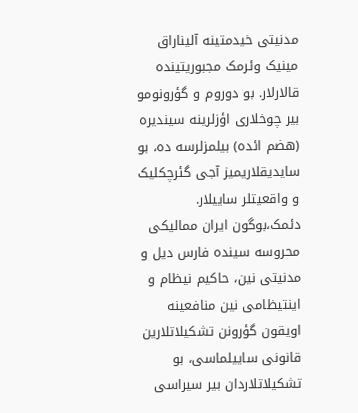مدنیتی خیدمتینه آلیناراق مینیک وئرمک مجبوریتینده قالارلار. بو دوروم و گؤرونومو بیر چوخلاری اؤزلرینه سیندیره (هضم ائده) بیلمزلرسه ده، بو سایدیقلاریمیز آجی گئرچکلیک و واقعیتلر ساییلار. دئمک،بوگون ایران ممالیکی محروسه سینده فارس دیل و مدنیتی نین، حاکیم نیظام و اینتیظامی نین منافعینه اویقون گؤرونن تشکیلاتلارین قانونی ساییلماسی، بو تشکیلاتلاردان بیر سیراسی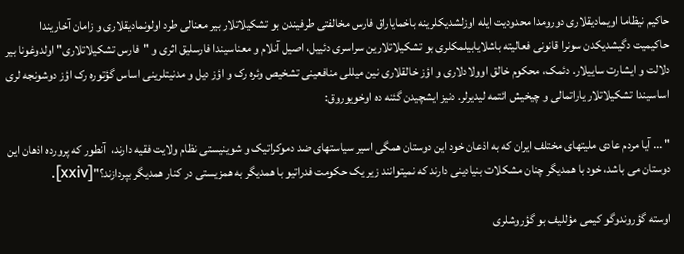حاکیم نیظاما اویمادیقلاری دورومدا محدودیت ایله اوزلشدیکلرینه باخمایاراق فارس مخالفتی طرفیندن بو تشکیلاتلار بیر معنالی طرد اولونمادیقلاری و زامان آخاریندا حاکیمیت دگیشدیکدن سونرا قانونی فعالیته باشلایابیلمکلری بو تشکیلاتلارین سراسری دئییل، اصیل آنلام و معناسیندا فارسلیق اثری و "فارس تشکیلاتلاری" اولدوغونا بیر دلالت و ایشارت ساییلار. دئمک، محکوم خالق اوولادلاری و اؤز خالقلاری نین میللی منافعینی تشخیص وئره رک و اؤز دیل و مدنیتلرینی اساس گؤتوره رک اؤز دوشونجه لری اساسیندا تشکیلاتلار یاراتمالی و چیخیش ائتمه لیدیرلر. دنیز ایشچیدن گئنه ده اوخویوروق:

" ... آیا مردم عادی ملیتهای مختلف ایران که به اذعان خود این دوستان همگی اسیر سیاستهای ضد دموکراتیک و شوینیستی نظام ولایت فقیه دارند،  آنطور که پرورده اذهان این دوستان می باشد، خود با همدیگر چنان مشکلات بنیادینی دارند که نمیتوانند زیر یک حکومت فدراتیو با همدیگر به همزیستی در کنار همدیگر بپردازند؟"[xxiv].

اوسته گؤروندوگو کیمی مؤللیف بو گؤروشلری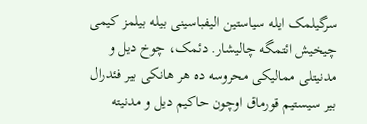سرگیلمک ایله سیاستین الیفباسینی بیله بیلمز کیمی چیخیش ائتمگه چالیشار. دئمک، چوخ دیل و مدنیتلی ممالیکی محروسه ده هر هانکی بیر فئدرال بیر سیستیم قورماق اوچون حاکیم دیل و مدنیته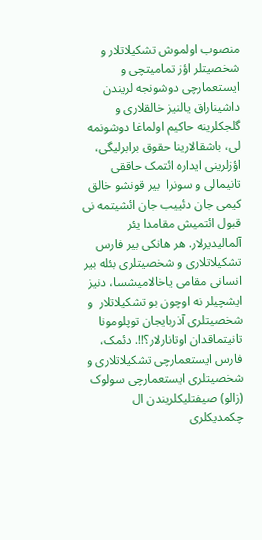منصوب اولموش تشکیلاتلار و شخصیتلر اؤز تمامیتچی و ایستعمارچی دوشونجه لریندن داشیناراق یالنیز خالقلاری و گلجکلرینه حاکیم اولماغا دوشونمه لی، باشقالارینا حقوق برابرلیگی، اؤزلرینی ایداره ائتمک حاققی تانیمالی و سونرا  بیر قونشو خالق کیمی جان دئییب جان ائشیتمه نی قبول ائتمیش مقامدا یئر آلمالیدیرلار. هر هانکی بیر فارس تشکیلاتلاری و شخصیتلری بئله بیر انسانی مقامی یاخالامیشسا، دنیز ایشچیلر نه اوچون بو تشکیلاتلار  و شخصیتلری آذربایجان توپلومونا تانیتماقدان اوتانارلار؟!!. دئمک، فارس ایستعمارچی تشکیلاتلاری و شخصیتلری ایستعمارچی سولوک (زالو) صیفتلیکلریندن ال چکمدیکلری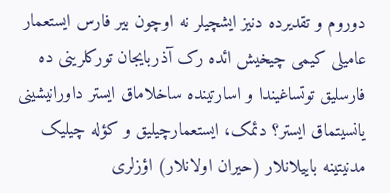دوروم و تقدیرده دنیز ایشچیلر نه اوچون بیر فارس ایستعمار عامیلی کیمی چیخیش ائده رک آذربایجان تورکلرینی ده فارسلیق توتساغیندا و اسارتینده ساخلاماق ایستر داورانیشینی یانسیتماق ایستر؟ دئمک، ایستعمارچیلیق و کؤله چیلیک مدنیتینه باییلانلار (حیران اولانلار) اؤزلری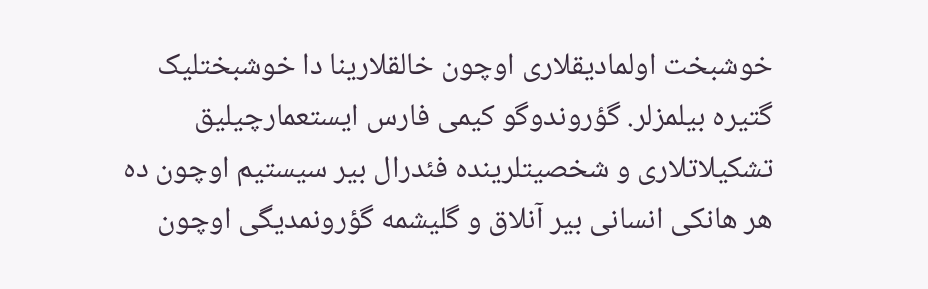خوشبخت اولمادیقلاری اوچون خالقلارینا دا خوشبختلیک گتیره بیلمزلر. گؤروندوگو کیمی فارس ایستعمارچیلیق تشکیلاتلاری و شخصیتلرینده فئدرال بیر سیستیم اوچون ده هر هانکی انسانی بیر آنلاق و گلیشمه گؤرونمدیگی اوچون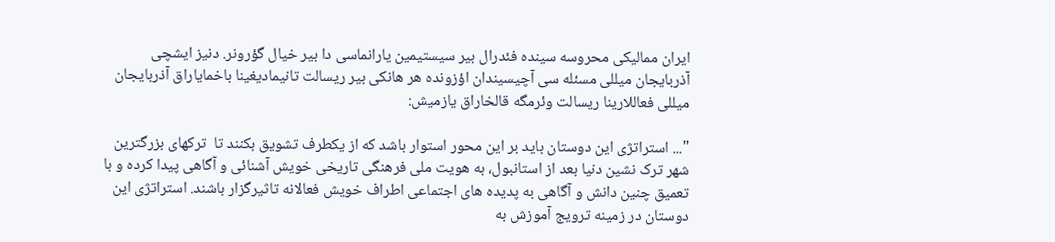ایران ممالیکی محروسه سینده فئدرال بیر سیستیمین یارانماسی دا بیر خیال گؤرونر. دنیز ایشچی آذربایجان میللی مسئله سی آچیسیندان اؤزونده هر هانکی بیر ریسالت تانیمادیغینا باخمایاراق آذربایجان میللی فعاللارینا ریسالت وئرمگه قالخاراق یازمیش:

"... استراتژی این دوستان باید بر این محور استوار باشد که از یکطرف تشویق بکنند تا  ترکهای بزرگترین شهر ترک نشین دنیا بعد از استانبول، به هویت ملی فرهنگی تاریخی خویش آشنائی و آگاهی پیدا کرده و با تعمیق چنین دانش و آگاهی به پدیده های اجتماعی اطراف خویش فعالانه تاثیرگزار باشند. استراتژی این دوستان در زمینه ترویج آموزش به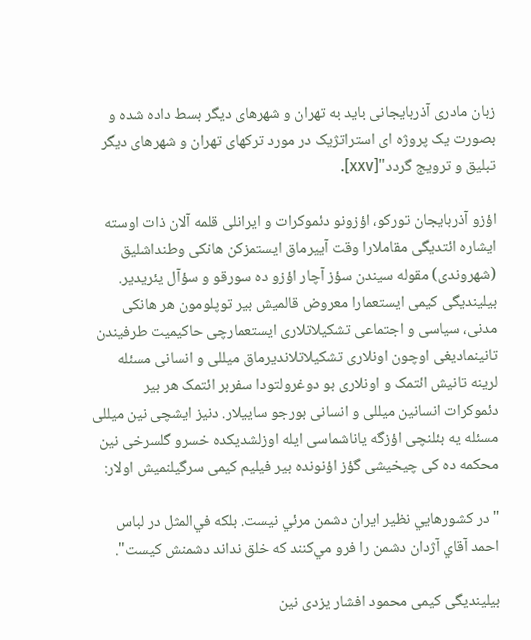زبان مادری آذربایجانی باید به تهران و شهرهای دیگر بسط داده شده و بصورت یک پروژه ای استراتژیک در مورد ترکهای تهران و شهرهای دیگر تبلیق و ترویج گردد"[xxv].

اؤزو آذربایجان تورکو، اؤزونو دئموکرات و ایرانلی قلمه آلان ذات اوسته ایشاره ائتدیگی مقاملارا وقت آییرماق ایستمزکن هانکی وطنداشلیق (شهروندی) مقوله سیندن سؤز آچار اؤزو ده سورقو و سؤآل یئریدیر. بیلیندیگی کیمی ایستعمارا معروض قالمیش بیر توپلومون هر هانکی مدنی، سیاسی و اجتماعی تشکیلاتلاری ایستعمارچی حاکیمیت طرفیندن تانینمادیغی اوچون اونلاری تشکیلاتلاندیرماق میللی و انسانی مسئله لرینه تانیش ائتمک و اونلاری بو دوغرولتودا سفربر ائتمک هر بیر دئموکرات انسانین میللی و انسانی بورجو ساییلار. دنیز ایشچی نین میللی مسئله یه بئلنچی اؤزگه یاناشماسی ایله اوزلشدیکده خسرو گلسرخی نین محکمه ده کی چیخیشی گؤز اؤنونده بیر فیلیم کیمی سرگیلنمیش اولار:

"در كشورهايي نظير ايران دشمن مرئي نيست. بلكه في‌المثل در لباس احمد آقاي آژدان دشمن را فرو مي‌كنند كه خلق نداند دشمنش كيست".

بیلیندیگی کیمی محمود افشار یزدی نین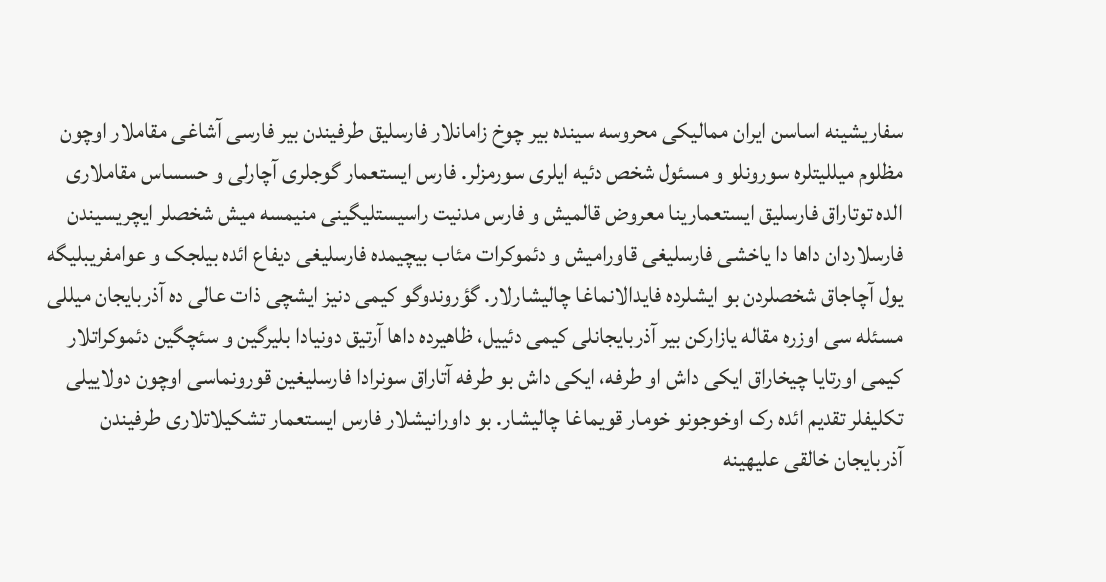سفاریشینه اساسن ایران ممالیکی محروسه سینده بیر چوخ زامانلار فارسلیق طرفیندن بیر فارسی آشاغی مقاملار اوچون مظلوم میللیتلره سورونلو و مسئول شخص دئیه ایلری سورمزلر. فارس ایستعمار گوجلری آچارلی و حسساس مقاملاری الده توتاراق فارسلیق ایستعمارینا معروض قالمیش و فارس مدنیت راسیستلیگینی منیمسه میش شخصلر ایچریسیندن فارسلاردان داها دا یاخشی فارسلیغی قاورامیش و دئموکرات مئاب بیچیمده فارسلیغی دیفاع ائده بیلجک و عوامفریبلیگه یول آچاجاق شخصلردن بو ایشلرده فایدالانماغا چالیشارلار. گؤروندوگو کیمی دنیز ایشچی ذات عالی ده آذربایجان میللی مسئله سی اوزره مقاله یازارکن بیر آذربایجانلی کیمی دئییل، ظاهیرده داها آرتیق دونیادا بلیرگین و سئچگین دئموکراتلار کیمی اورتایا چیخاراق ایکی داش او طرفه، ایکی داش بو طرفه آتاراق سونرادا فارسلیغین قورونماسی اوچون دولاییلی تکلیفلر تقدیم ائده رک اوخوجونو خومار قویماغا چالیشار. بو داورانیشلار فارس ایستعمار تشکیلاتلاری طرفیندن آذربایجان خالقی علیهینه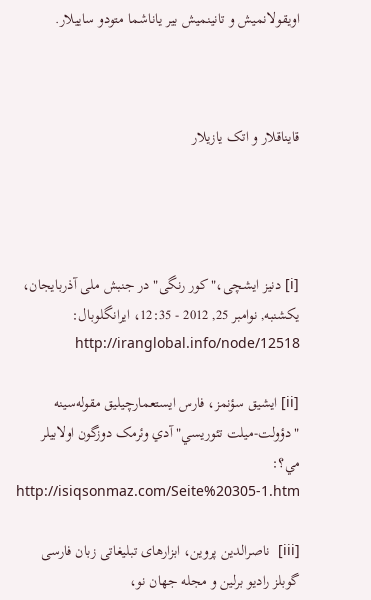اویقولانمیش و تانینمیش بیر یاناشما متودو ساییلار.



قایناقلار و اتک یازیلار




[i] دنیز ایشچی،"کور رنگی" در جنبش ملی آذربایجان، یکشنبه, نوامبر 25, 2012 - 12:35، ایرانگلوبال: http://iranglobal.info/node/12518

[ii] ایشیق سؤنمز، فارس ايستعمارچيليق مقوله‌سينه "دؤولت-ميلت تئوريسي" آدي وئرمک دوزگون اولابيلر مي؟: http://isiqsonmaz.com/Seite%20305-1.htm

[iii]  ناصرالدین پروین، ابزارهای تبلیغاتی زبان فارسی گوبلز رادیو برلین و مجله جهان نو،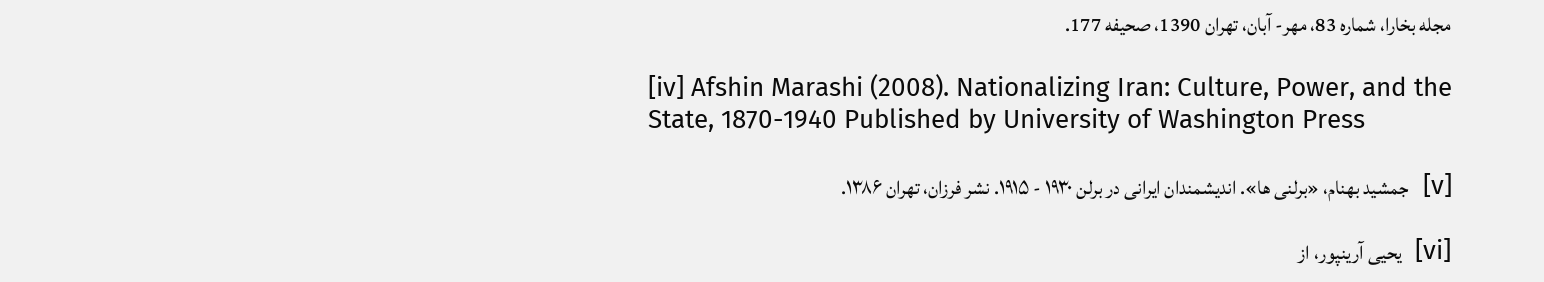مجله بخارا، شماره 83، مهر- آبان، تهران 1390، صحیفه 177.

[iv] Afshin Marashi (2008). Nationalizing Iran: Culture, Power, and the State, 1870-1940 Published by University of Washington Press

[v]  جمشید بهنام، «برلنی ها». اندیشمندان ایرانی در برلن ۱۹۳۰ - ۱۹۱۵. نشر فرزان، تهران ۱۳۸۶.

[vi]  یحیی آرینپور، از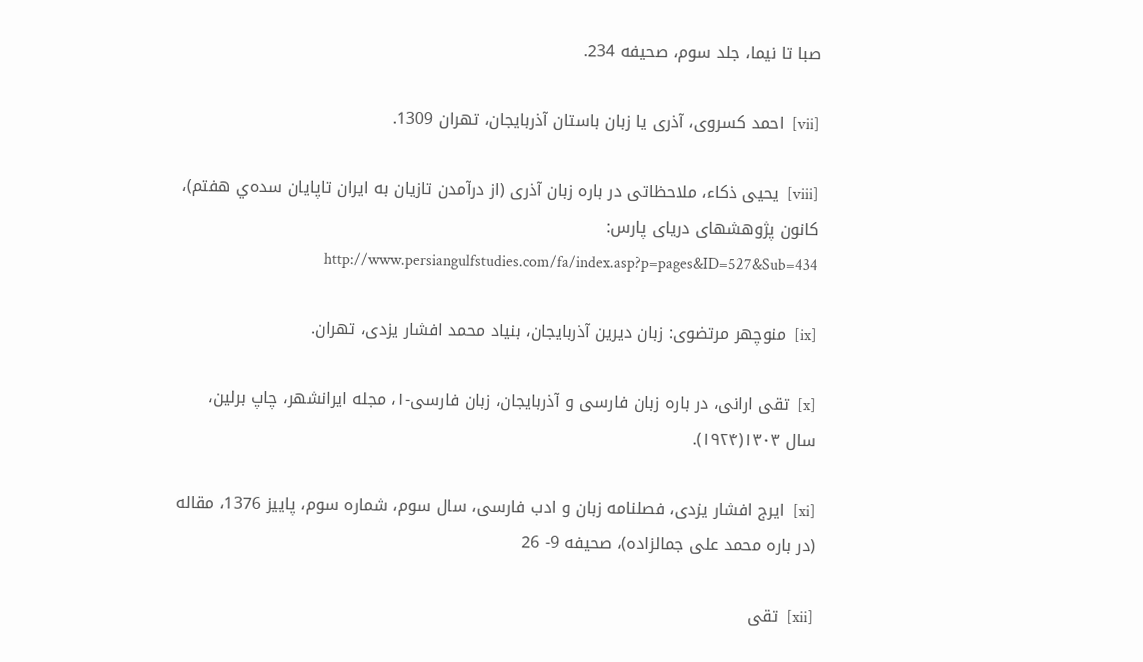صبا تا نیما، جلد سوم، صحیفه 234.

[vii]  احمد کسروی، آذری یا زبان باستان آذربایجان، تهران 1309.

[viii]  یحیی ذکاء، ملاحظاتی در باره زبان آذری (از درآمدن تازيان به ايران تاپایان سده‌ي هفتم)، کانون پژوهشهای دریای پارس: http://www.persiangulfstudies.com/fa/index.asp?p=pages&ID=527&Sub=434

[ix]  منوچهر مرتضوی: زبان دیرین آذربایجان، بنیاد محمد افشار یزدی، تهران.

[x]  تقی ارانی، در باره زبان فارسی و آذربایجان، زبان فارسی-۱، مجله ایرانشهر، چاپ برلین، سال ۱۳۰۳(۱۹۲۴).

[xi]  ایرج افشار یزدی، فصلنامه زبان و ادب فارسی، سال سوم، شماره سوم، پاییز 1376، مقاله (در باره محمد علی جمالزاده)، صحیفه 9- 26

[xii]  تقی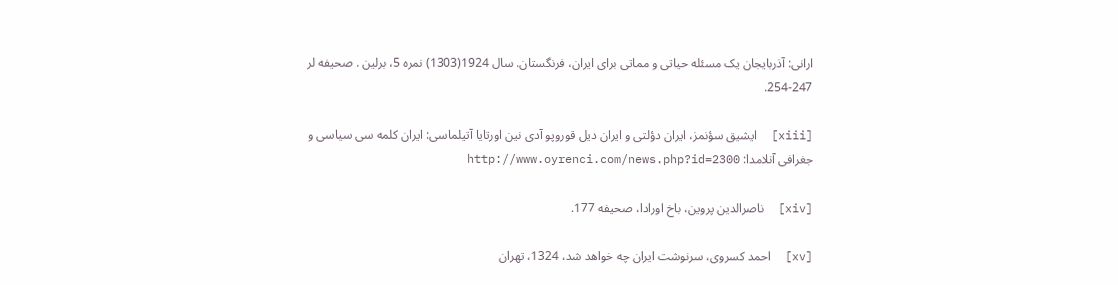ارانی: آذربایجان یک مسئله حیاتی و مماتی برای ایران، فرنگستان. سال 1924(1303) نمره 5، برلین . صحیفه لر 247-254.

[xiii]  ایشیق سؤنمز، ایران دؤلتی و ایران دیل قوروپو آدی نین اورتایا آتیلماسی: ایران کلمه سی سیاسی و جغرافی آنلامدا: http://www.oyrenci.com/news.php?id=2300

[xiv]  ناصرالدین پروین، باخ اورادا، صحیفه 177.

[xv]  احمد کسروی، سرنوشت ایران چه خواهد شد، 1324، تهران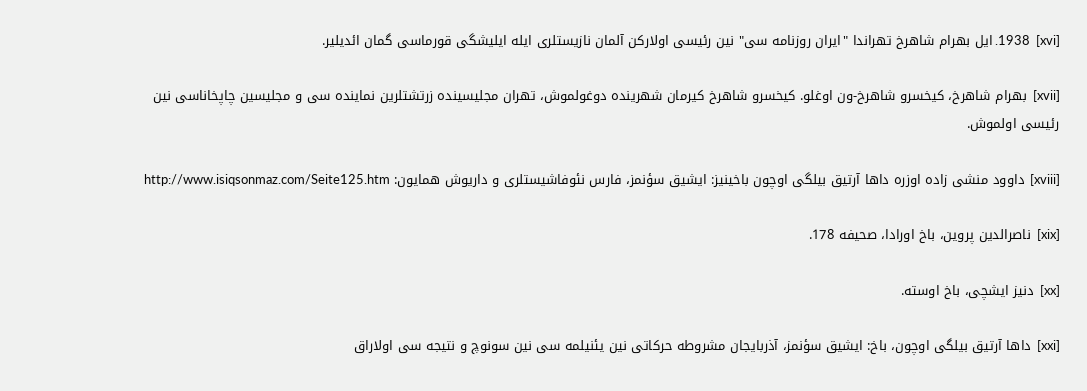[xvi]  1938. ایل بهرام شاهرخ تهراندا "ایران روزنامه سی" نین رئیسی اولارکن آلمان نازیستلری ایله ایلیشگی قورماسی گمان ائدیلیر.

[xvii]  بهرام شاهرخ، کیخسرو شاهرخ-ون اوغلو. کیخسرو شاهرخ کیرمان شهرینده دوغولموش، تهران مجلیسینده زرتشتلرین نماینده سی و مجلیسین چاپخاناسی نین رئیسی اولموش.

[xviii]  داوود منشی زاده اوزره داها آرتیق بیلگی اوچون باخینیز: ایشیق سؤنمز، فارس نئوفاشیستلری و داریوش همایون: http://www.isiqsonmaz.com/Seite125.htm

[xix]  ناصرالدین پروین، باخ اورادا، صحیفه 178.

[xx]  دنیز ایشچی، باخ اوسته.

[xxi]  داها آرتیق بیلگی اوچون، باخ: ایشیق سؤنمز، آذربایجان مشروطه حرکاتی نین یئنیلمه سی نین سونوچ و نتیجه سی اولاراق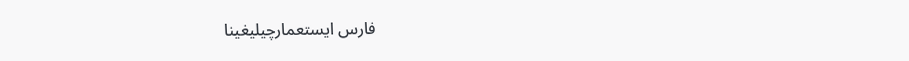فارس ایستعمارچیلیغینا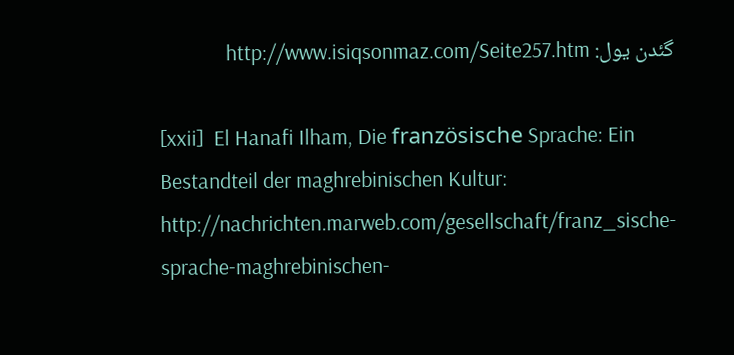گئدن یول: http://www.isiqsonmaz.com/Seite257.htm

[xxii]  El Hanafi Ilham, Die französische Sprache: Ein Bestandteil der maghrebinischen Kultur: http://nachrichten.marweb.com/gesellschaft/franz_sische-sprache-maghrebinischen-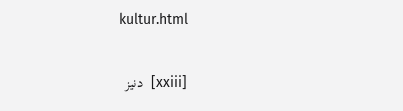kultur.html

[xxiii]  دنیز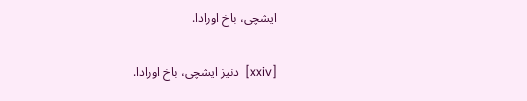ایشچی، باخ اورادا.

[xxiv]  دنیز ایشچی، باخ اورادا.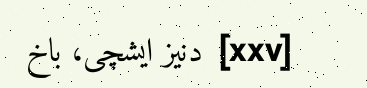[xxv]  دنیز ایشچی، باخ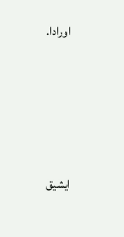اورادا.







ایشیق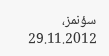سؤنمز، 29.11.2012